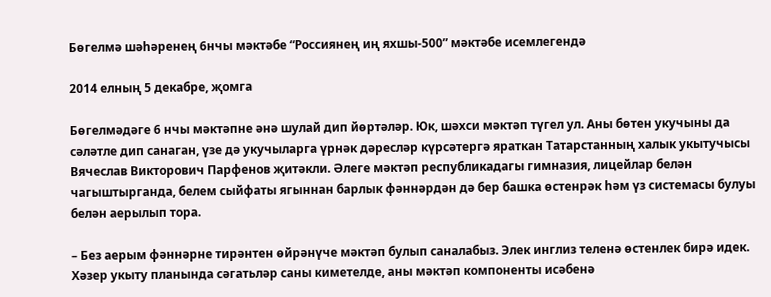Бөгелмә шәһәренең 6нчы мәктәбе “Россиянең иң яхшы-500” мәктәбе исемлегендә

2014 елның 5 декабре, җомга

Бөгелмәдәге 6 нчы мәктәпне әнә шулай дип йөртәләр. Юк, шәхси мәктәп түгел ул. Аны бөтен укучыны да сәләтле дип санаган, үзе дә укучыларга үрнәк дәресләр күрсәтергә яраткан Татарстанның халык укытучысы Вячеслав Викторович Парфенов җитәкли. Әлеге мәктәп республикадагы гимназия, лицейлар белән чагыштырганда, белем сыйфаты ягыннан барлык фәннәрдән дә бер башка өстенрәк һәм үз системасы булуы белән аерылып тора.

– Без аерым фәннәрне тирәнтен өйрәнүче мәктәп булып саналабыз. Элек инглиз теленә өстенлек бирә идек. Хәзер укыту планында сәгатьләр саны киметелде, аны мәктәп компоненты исәбенә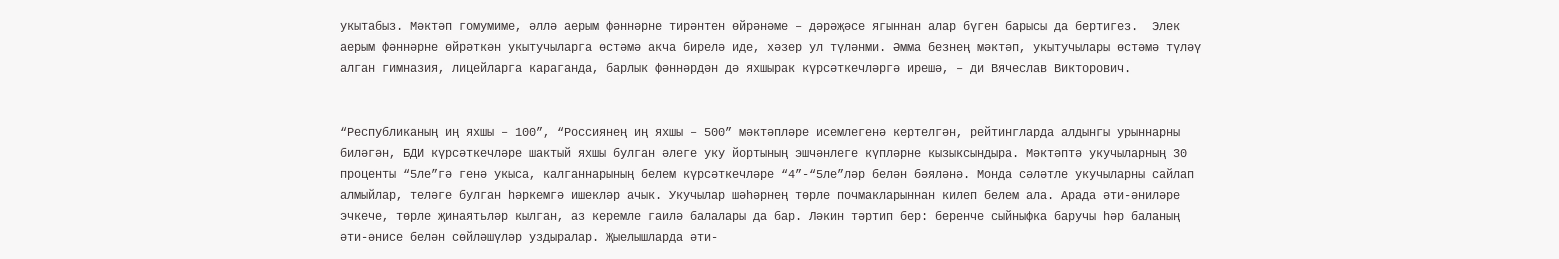укытабыз. Мәктәп гомумиме, әллә аерым фәннәрне тирәнтен өйрәнәме – дәрәҗәсе ягыннан алар бүген барысы да бертигез.  Элек аерым фәннәрне өйрәткән укытучыларга өстәмә акча бирелә иде, хәзер ул түләнми. Әмма безнең мәктәп, укытучылары өстәмә түләү алган гимназия, лицейларга караганда, барлык фәннәрдән дә яхшырак күрсәткечләргә ирешә, – ди Вячеслав Викторович.


“Республиканың иң яхшы – 100”, “Россиянең иң яхшы – 500” мәктәпләре исемлегенә кертелгән, рейтингларда алдынгы урыннарны биләгән, БДИ күрсәткечләре шактый яхшы булган әлеге уку йортының эшчәнлеге күпләрне кызыксындыра. Мәктәптә укучыларның 30 проценты “5ле”гә генә укыса, калганнарының белем күрсәткечләре “4”-“5ле”ләр белән бәяләнә. Монда сәләтле укучыларны сайлап алмыйлар, теләге булган һәркемгә ишекләр ачык. Укучылар шәһәрнең төрле почмакларыннан килеп белем ала. Арада әти-әниләре эчкече, төрле җинаятьләр кылган, аз керемле гаилә балалары да бар. Ләкин тәртип бер: беренче сыйныфка баручы һәр баланың әти-әнисе белән сөйләшүләр уздыралар. Җыелышларда әти-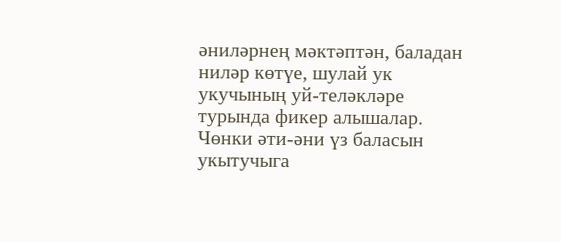әниләрнең мәктәптән, баладан ниләр көтүе, шулай ук укучының уй-теләкләре турында фикер алышалар. Чөнки әти-әни үз баласын укытучыга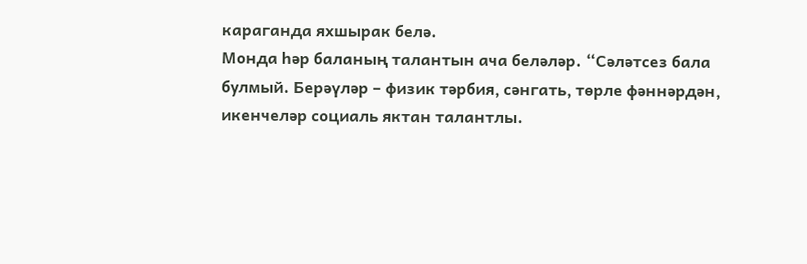караганда яхшырак белә.
Монда һәр баланың талантын ача беләләр. “Сәләтсез бала булмый. Берәүләр – физик тәрбия, сәнгать, төрле фәннәрдән, икенчеләр социаль яктан талантлы.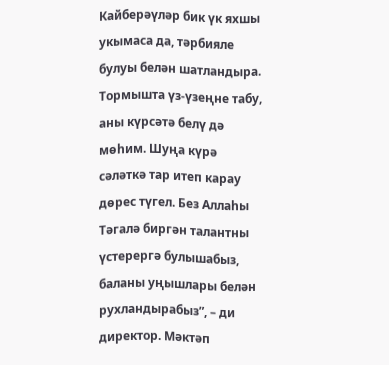Кайберәүләр бик үк яхшы укымаса да, тәрбияле булуы белән шатландыра. Тормышта үз-үзеңне табу, аны күрсәтә белү дә мөһим. Шуңа күрә сәләткә тар итеп карау дөрес түгел. Без Аллаһы Тәгалә биргән талантны үстерергә булышабыз, баланы уңышлары белән рухландырабыз”, – ди директор. Мәктәп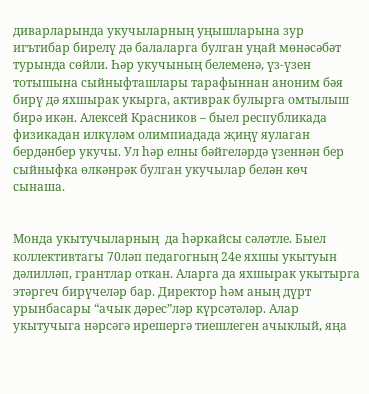диварларында укучыларның уңышларына зур игътибар бирелү дә балаларга булган уңай мөнәсәбәт турында сөйли. Һәр укучының белеменә, үз-үзен тотышына сыйныфташлары тарафыннан аноним бәя бирү дә яхшырак укырга, активрак булырга омтылыш бирә икән. Алексей Красников – быел республикада физикадан илкүләм олимпиадада җиңү яулаган бердәнбер укучы. Ул һәр елны бәйгеләрдә үзеннән бер сыйныфка өлкәнрәк булган укучылар белән көч сынаша.


Монда укытучыларның  да һәркайсы сәләтле. Быел коллективтагы 70ләп педагогның 24е яхшы укытуын дәлилләп, грантлар откан. Аларга да яхшырак укытырга этәргеч бирүчеләр бар. Директор һәм аның дүрт урынбасары “ачык дәрес”ләр күрсәтәләр. Алар укытучыга нәрсәгә ирешергә тиешлеген ачыклый, яңа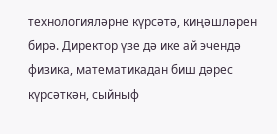технологияләрне күрсәтә, киңәшләрен бирә. Директор үзе дә ике ай эчендә физика, математикадан биш дәрес күрсәткән, сыйныф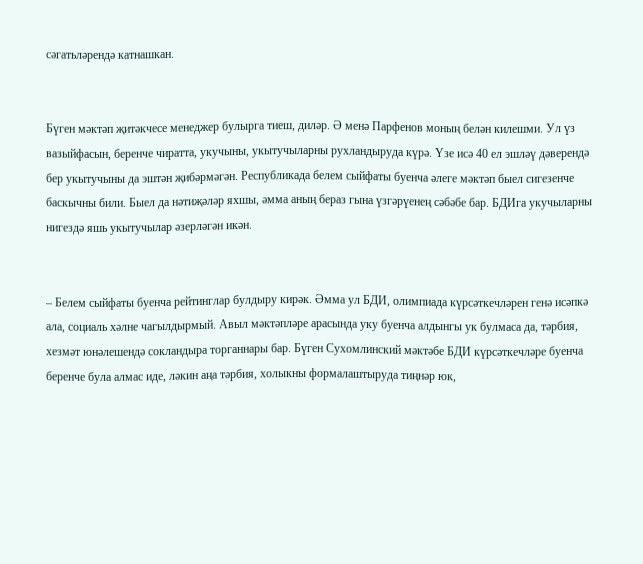сәгатьләрендә катнашкан.


Бүген мәктәп җитәкчесе менеджер булырга тиеш, диләр. Ә менә Парфенов моның белән килешми. Ул үз вазыйфасын, беренче чиратта, укучыны, укытучыларны рухландыруда күрә. Үзе исә 40 ел эшләү дәверендә бер укытучыны да эштән җибәрмәгән. Республикада белем сыйфаты буенча әлеге мәктәп быел сигезенче баскычны били. Быел да нәтиҗәләр яхшы, әмма аның бераз гына үзгәрүенең сәбәбе бар. БДИга укучыларны нигездә яшь укытучылар әзерләгән икән.


– Белем сыйфаты буенча рейтинглар булдыру кирәк. Әмма ул БДИ, олимпиада күрсәткечләрен генә исәпкә ала, социаль хәлне чагылдырмый. Авыл мәктәпләре арасында уку буенча алдынгы ук булмаса да, тәрбия, хезмәт юнәлешендә сокландыра торганнары бар. Бүген Сухомлинский мәктәбе БДИ күрсәткечләре буенча беренче була алмас иде, ләкин аңа тәрбия, холыкны формалаштыруда тиңнәр юк,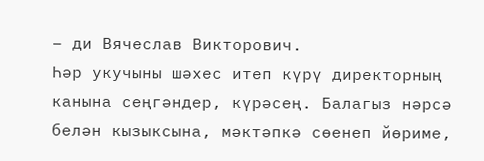– ди Вячеслав Викторович.
Һәр укучыны шәхес итеп күрү директорның канына сеңгәндер, күрәсең. Балагыз нәрсә белән кызыксына, мәктәпкә сөенеп йөриме,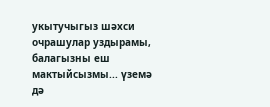укытучыгыз шәхси очрашулар уздырамы, балагызны еш мактыйсызмы... үземә дә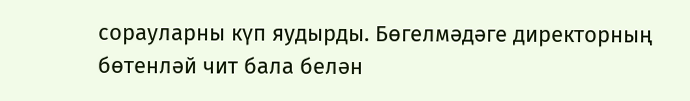сорауларны күп яудырды. Бөгелмәдәге директорның бөтенләй чит бала белән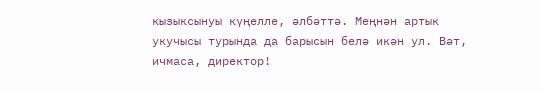кызыксынуы күңелле, әлбәттә. Меңнән артык укучысы турында да барысын белә икән ул. Вәт, ичмаса, директор!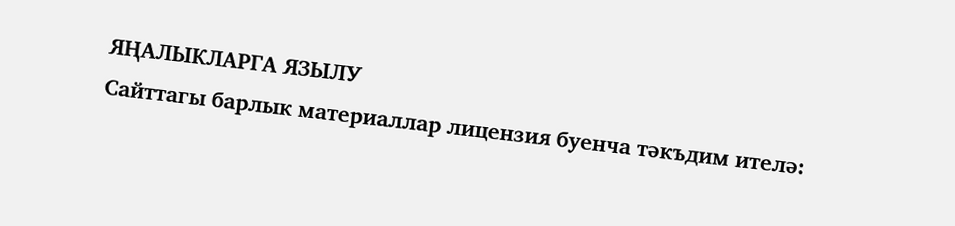ЯҢАЛЫКЛАРГА ЯЗЫЛУ
Сайттагы барлык материаллар лицензия буенча тәкъдим ителә: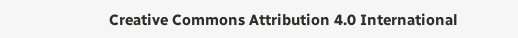Creative Commons Attribution 4.0 International